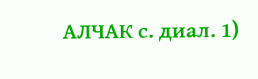АЛЧАК с. диал. 1)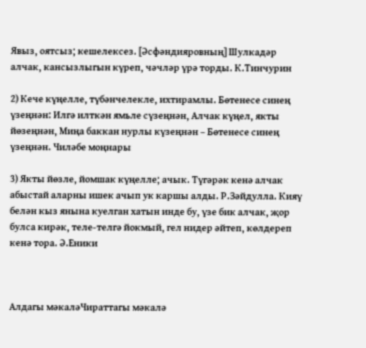Явыз, оятсыз; кешелексез. [Әсфәндияровның] Шулкадәр алчак, кансызлыгын күреп, чәчләр үрә торды. К.Тинчурин

2) Кече күңелле, түбәнчелекле, ихтирамлы. Бөтенесе синең үзеңнән: Илгә илткән ямьле сүзеңнән, Алчак күңел, якты йөзеңнән, Миңа баккан нурлы күзеңнән – Бөтенесе синең үзеңнән. Чиләбе моңнары

3) Якты йөзле, йомшак күңелле; ачык. Түгәрәк кенә алчак абыстай аларны ишек ачып ук каршы алды. Р.Зәйдулла. Кияү белән кыз янына куелган хатын инде бу, үзе бик алчак, җор булса кирәк, теле-телгә йокмый, гел нидер әйтеп, көлдереп кенә тора. Ә.Еники



Алдагы мәкаләЧираттагы мәкалә